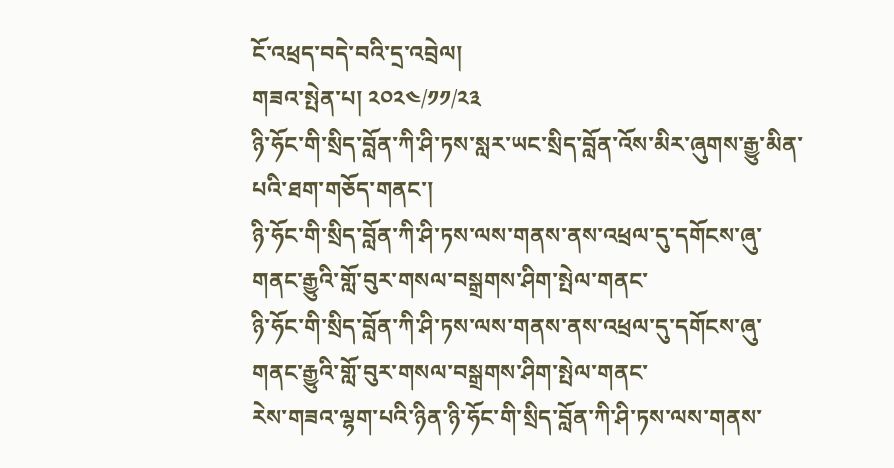ངོ་འཕྲད་བདེ་བའི་དྲ་འབྲེལ།
གཟའ་སྤེན་པ། ༢༠༢༤/༡༡/༢༣
ཉི་ཧོང་གི་སྲིད་བློན་ཀི་ཤི་ཏས་སླར་ཡང་སྲིད་བློན་འོས་མིར་ཞུགས་རྒྱུ་མིན་པའི་ཐག་གཅོད་གནང་།
ཉི་ཧོང་གི་སྲིད་བློན་ཀི་ཤི་ཏས་ལས་གནས་ནས་འཕྲལ་དུ་དགོངས་ཞུ་གནང་རྒྱུའི་གློ་བུར་གསལ་བསྒྲགས་ཤིག་སྤེལ་གནང་
ཉི་ཧོང་གི་སྲིད་བློན་ཀི་ཤི་ཏས་ལས་གནས་ནས་འཕྲལ་དུ་དགོངས་ཞུ་གནང་རྒྱུའི་གློ་བུར་གསལ་བསྒྲགས་ཤིག་སྤེལ་གནང་
རེས་གཟའ་ལྷག་པའི་ཉིན་ཉི་ཧོང་གི་སྲིད་བློན་ཀི་ཤི་ཏས་ལས་གནས་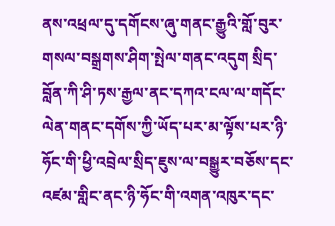ནས་འཕྲལ་དུ་དགོངས་ཞུ་གནང་རྒྱུའི་གློ་བུར་གསལ་བསྒྲགས་ཤིག་སྤེལ་གནང་འདུག སྲིད་བློན་ཀི་ཤི་ཏས་རྒྱལ་ནང་དཀའ་ངལ་ལ་གདོང་ལེན་གནང་དགོས་ཀྱི་ཡོད་པར་མ་ལྟོས་པར་ཉི་ཧོང་གི་ཕྱི་འབྲེལ་སྲིད་ཇུས་ལ་བསྒྱུར་བཅོས་དང་འཛམ་གླིང་ནང་ཉི་ཧོང་གི་འགན་འཁུར་དང་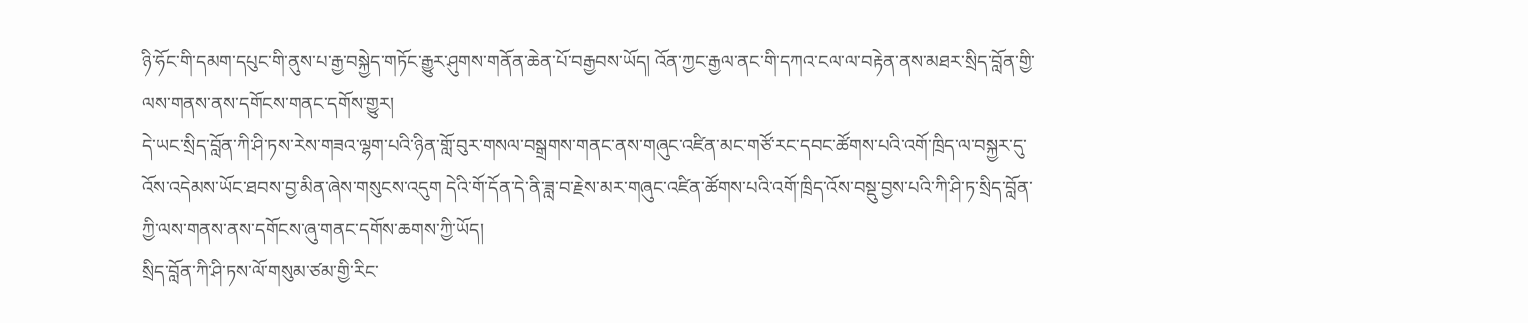ཉི་ཧོང་གི་དམག་དཔུང་གི་ནུས་པ་རྒྱ་བསྐྱེད་གཏོང་རྒྱུར་ཤུགས་གནོན་ཆེན་པོ་བརྒྱབས་ཡོད། འོན་ཀྱང་རྒྱལ་ནང་གི་དཀའ་ངལ་ལ་བརྟེན་ནས་མཐར་སྲིད་བློན་གྱི་ལས་གནས་ནས་དགོངས་གནང་དགོས་གྱུར།
དེ་ཡང་སྲིད་བློན་ཀི་ཤི་ཏས་རེས་གཟའ་ལྷག་པའི་ཉིན་གློ་བུར་གསལ་བསྒྲགས་གནང་ནས་གཞུང་འཛིན་མང་གཙོ་རང་དབང་ཚོགས་པའི་འགོ་ཁྲིད་ལ་བསྐྱར་དུ་འོས་འདེམས་ཡོང་ཐབས་བྱ་མིན་ཞེས་གསུངས་འདུག དེའི་གོ་དོན་དེ་ནི་ཟླ་བ་རྗེས་མར་གཞུང་འཛིན་ཚོགས་པའི་འགོ་ཁྲིད་འོས་བསྡུ་བྱས་པའི་ཀི་ཤི་ཏ་སྲིད་བློན་ཀྱི་ལས་གནས་ནས་དགོངས་ཞུ་གནང་དགོས་ཆགས་ཀྱི་ཡོད།
སྲིད་བློན་ཀི་ཤི་ཏས་ལོ་གསུམ་ཙམ་གྱི་རིང་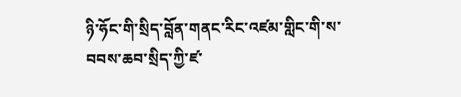ཉི་ཧོང་གི་སྲིད་བློན་གནང་རིང་འཛམ་གླིང་གི་ས་བབས་ཆབ་སྲིད་ཀྱི་ཛ་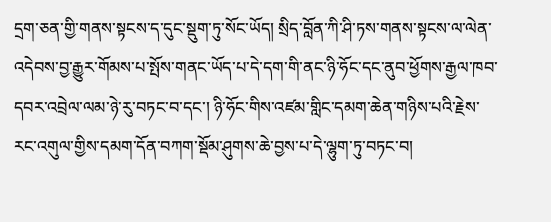དྲག་ཅན་གྱི་གནས་སྟངས་ད་དུང་སྡུག་ཏུ་སོང་ཡོད། སྲིད་བློན་ཀི་ཤི་ཏས་གནས་སྟངས་ལ་ལེན་འདེབས་བྱ་རྒྱུར་གོམས་པ་སྤོས་གནང་ཡོད་པ་དེ་དག་གི་ནང་ཉི་ཧོང་དང་ནུབ་ཕྱོགས་རྒྱལ་ཁབ་དབར་འབྲེལ་ལམ་ཉེ་རུ་བཏང་བ་དང་། ཉི་ཧོང་གིས་འཛམ་གླིང་དམག་ཆེན་གཉིས་པའི་རྗེས་རང་འགུལ་གྱིས་དམག་དོན་བཀག་སྡོམ་ཤུགས་ཆེ་བྱས་པ་དེ་ལྷུག་ཏུ་བཏང་བ།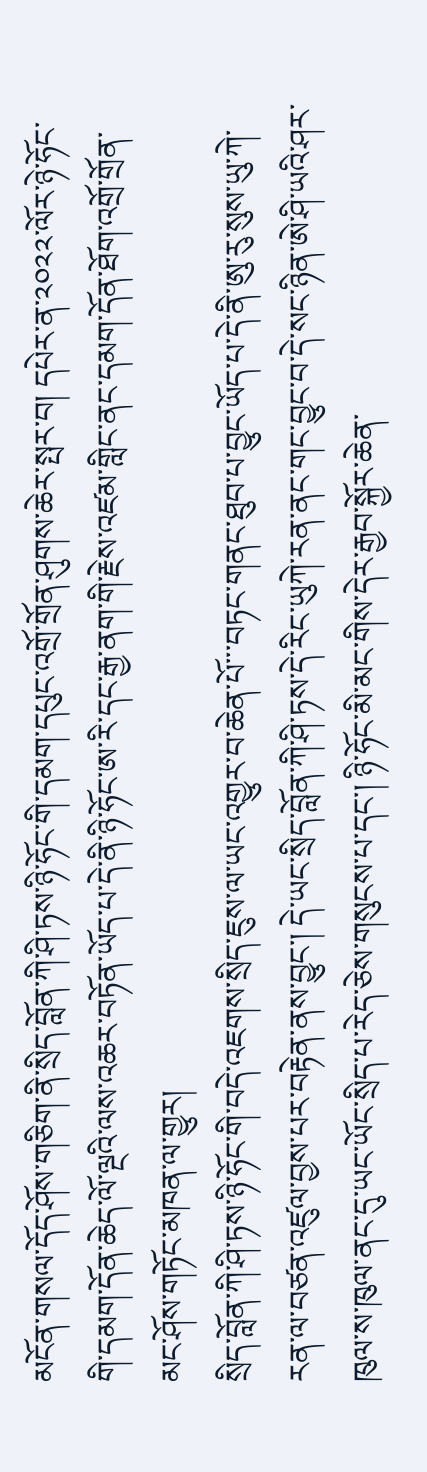མངོན་གསལ་དོད་ཤོས་གཅིག་ནི་སྲིད་བློན་ཀི་ཤི་ཏས་ཉི་ཧོང་གི་དམག་དཔུང་འགྲོ་གྲོན་ཤུགས་ཆེར་སྤར་བ། དཔེར་ན་༢༠༢༢་ལོར་ཉེ་ཧོང་གི་དམག་དོན་ཆེད་ལོ་ལྔའི་ལས་འཆར་བཏོན་ཡོད་པ་དེ་ནི་ཉི་ཧོང་ཨ་རི་དང་རྒྱ་ནག་གི་རྗེས་འཛམ་གླིང་ནང་དམག་དོན་ཐོག་འགྲོ་གྲོན་མང་ཤོས་གཏོང་མཁན་ལ་གྱུར།
སྲིད་བློན་ཀི་ཤི་ཏས་ཉི་ཧོང་གི་བདེ་འཇགས་སྲིད་ཇུས་ལ་ཡང་འགྱུར་བ་ཆེན་པོ་་་བཏང་གནང་ཐུབ་པ་བྱུང་ཡོད་པ་དེ་ནི་ཨུ་རུ་སུས་ཡུ་ཀེ་རན་ལ་བཙན་འཛུལ་བྱས་པར་བརྟེན་ནས་བྱུང་། དེ་ཡང་སྲིད་བློན་ཀི་ཤི་ཏས་དེ་རིང་ཡུཀེ་རན་ནང་གང་བྱུང་བ་དེ་སང་ཉིན་ཨེ་ཤི་ཡའི་ཤར་ཁུལ་ས་ཁུལ་ནང་དུ་ཡང་ཡོང་སྲིད་པ་རེད་ཅེས་གསུངས་པ་དང་། ཉི་ཧོང་མི་མང་གིས་དེར་རྒྱབ་སྐྱོར་ཆེན་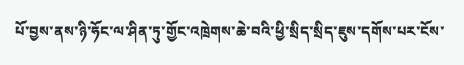པོ་བྱས་ནས་ཉི་ཧོང་ལ་ཤིན་ཏུ་གྱོང་འཁྲེགས་ཆེ་བའི་ཕྱི་སྲིད་སྲིད་ཇུས་དགོས་པར་ངོས་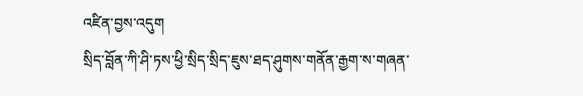འཛིན་བྱས་འདུག
སྲིད་བློན་ཀི་ཤི་ཏས་ཕྱི་སྲིད་སྲིད་ཇུས་ཐད་ཤུགས་གནོན་རྒྱག་ས་གཞན་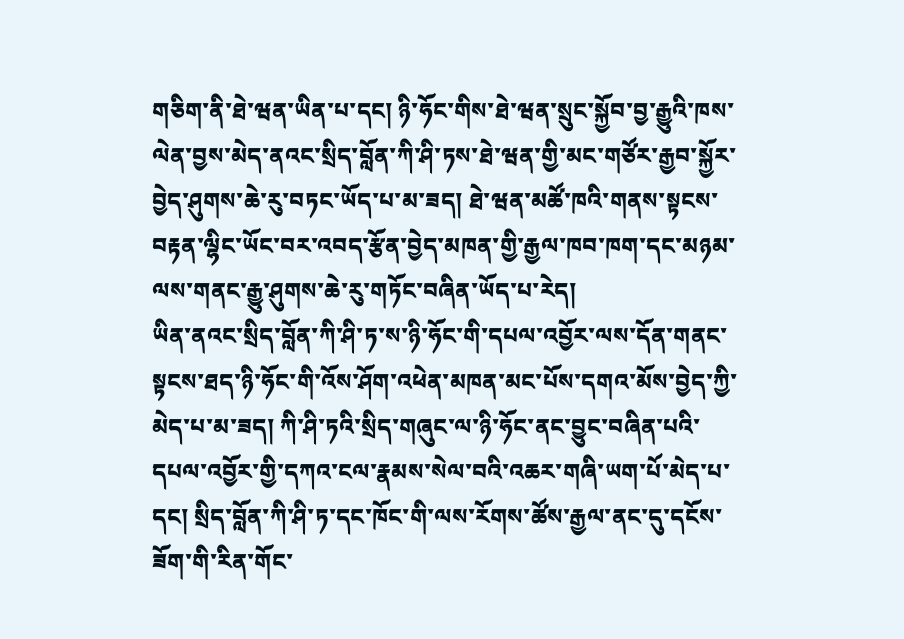གཅིག་ནི་ཐེ་ཝན་ཡིན་པ་དང། ཉི་ཧོང་གིས་ཐེ་ཝན་སྲུང་སྐྱོབ་བྱ་རྒྱུའི་ཁས་ལེན་བྱས་མེད་ནའང་སྲིད་བློན་ཀི་ཤི་ཏས་ཐེ་ཝན་གྱི་མང་གཙོར་རྒྱབ་སྐྱོར་བྱེད་ཤུགས་ཆེ་རུ་བཏང་ཡོད་པ་མ་ཟད། ཐེ་ཝན་མཚོ་ཁའི་གནས་སྟངས་བརྟན་ལྷིང་ཡོང་བར་འབད་རྩོན་བྱེད་མཁན་གྱི་རྒྱལ་ཁབ་ཁག་དང་མཉམ་ལས་གནང་རྒྱུ་ཤུགས་ཆེ་རུ་གཏོང་བཞིན་ཡོད་པ་རེད།
ཡིན་ནའང་སྲིད་བློན་ཀི་ཤི་ཏ་ས་ཉི་ཧོང་གི་དཔལ་འབྱོར་ལས་དོན་གནང་སྟངས་ཐད་ཉི་ཧོང་གི་འོས་ཤོག་འཕེན་མཁན་མང་པོས་དགའ་མོས་བྱེད་ཀྱི་མེད་པ་མ་ཟད། ཀི་ཤི་ཏའི་སྲིད་གཞུང་ལ་ཉི་ཧོང་ནང་བྱུང་བཞིན་པའི་དཔལ་འབྱོར་གྱི་དཀའ་ངལ་རྣམས་སེལ་བའི་འཆར་གཞི་ཡག་པོ་མེད་པ་དང། སྲིད་བློན་ཀི་ཤི་ཏ་དང་ཁོང་གི་ལས་རོགས་ཚོས་རྒྱལ་ནང་དུ་དངོས་ཟོག་གི་རིན་གོང་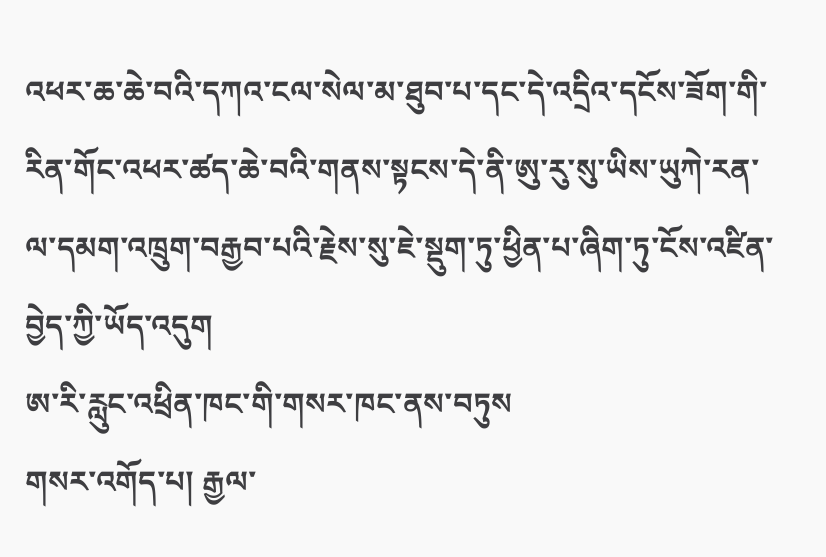འཕར་ཆ་ཆེ་བའི་དཀའ་ངལ་སེལ་མ་ཐུབ་པ་དང་དེ་འདྲིའ་དངོས་ཟོག་གི་རིན་གོང་འཕར་ཚད་ཆེ་བའི་གནས་སྟངས་དེ་ནི་ཨུ་རུ་སུ་ཡིས་ཡུཀེ་རན་ལ་དམག་འཁྲུག་བརྒྱབ་པའི་རྗེས་སུ་ཇེ་སྡུག་ཏུ་ཕྱིན་པ་ཞིག་ཏུ་ངོས་འཛིན་བྱེད་ཀྱི་ཡོད་འདུག
ཨ་རི་རླུང་འཕྲིན་ཁང་གི་གསར་ཁང་ནས་བཏུས
གསར་འགོད་པ། རྒྱལ་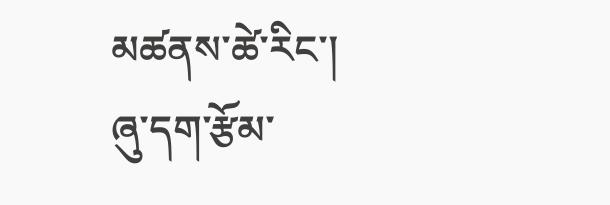མཚནས་ཚེ་རིང་།
ཞུ་དག་རྩོམ་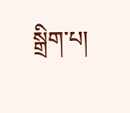སྒྲིག་པ།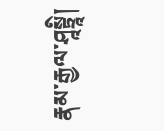རྣམ་རྒྱལ་ཤཱསྟྲཱི།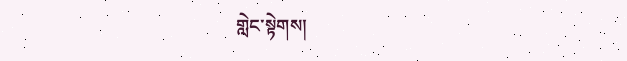གླེང་སྟེགས།